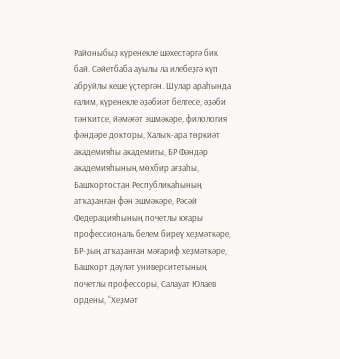Районыбыҙ күренекле шәхестәргә бик бай. Сәйетбаба ауылы ла илебеҙгә күп абруйлы кеше үҫтергән. Шулар араһында ғалим, күренекле әҙәбиәт белгесе, әҙәби тәнҡитсе, йәмәғәт эшмәкәре, филология фәндәре докторы, Халыҡ-ара төркиәт академияһы академигы, БР Фәндәр академияһының мөхбир ағзаһы, Башҡортостан Республикаһының атҡаҙанған фән эшмәкәре, Рәсәй Федерацияһының почетлы юғары профессиональ белем биреү хеҙмәткәре, БР-ҙың атҡаҙанған мәғариф хеҙмәткәре, Башҡорт дәүләт университетының почетлы профессоры, Салауат Юлаев ордены, “Хеҙмәт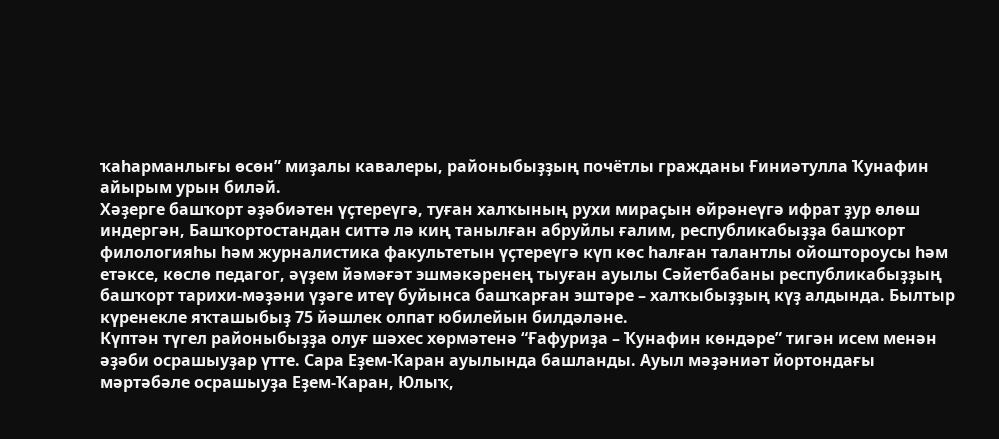ҡаһарманлығы өсөн” миҙалы кавалеры, районыбыҙҙың почётлы гражданы Ғиниәтулла Ҡунафин айырым урын биләй.
Хәҙерге башҡорт әҙәбиәтен үҫтереүгә, туған халҡының рухи мираҫын өйрәнеүгә ифрат ҙур өлөш индергән, Башҡортостандан ситтә лә киң танылған абруйлы ғалим, республикабыҙҙа башҡорт филологияһы һәм журналистика факультетын үҫтереүгә күп көс һалған талантлы ойоштороусы һәм етәксе, көслө педагог, әүҙем йәмәғәт эшмәкәренең тыуған ауылы Сәйетбабаны республикабыҙҙың башҡорт тарихи-мәҙәни үҙәге итеү буйынса башҡарған эштәре – халҡыбыҙҙың күҙ алдында. Былтыр күренекле яҡташыбыҙ 75 йәшлек олпат юбилейын билдәләне.
Күптән түгел районыбыҙҙа олуғ шәхес хөрмәтенә “Ғафуриҙа – Ҡунафин көндәре” тигән исем менән әҙәби осрашыуҙар үтте. Сара Еҙем-Ҡаран ауылында башланды. Ауыл мәҙәниәт йортондағы мәртәбәле осрашыуҙа Еҙем-Ҡаран, Юлыҡ,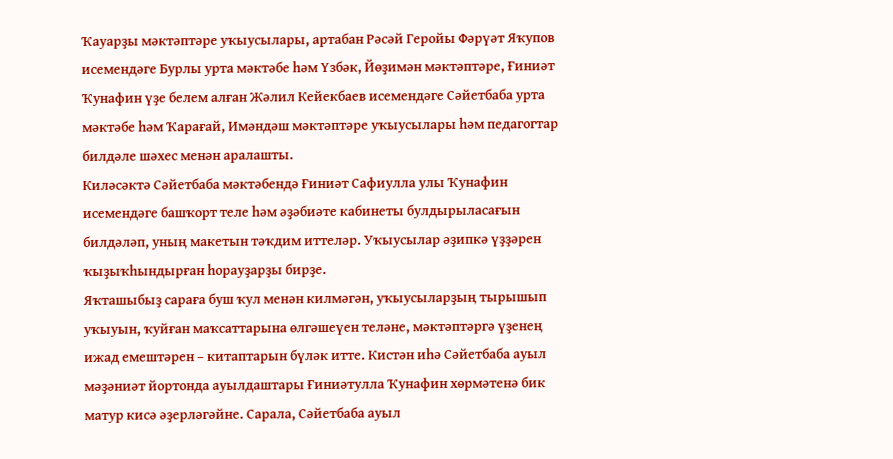Ҡауарҙы мәктәптәре уҡыусылары, артабан Рәсәй Геройы Фәрүәт Яҡупов исемендәге Бурлы урта мәктәбе һәм Үзбәк, Йөҙимән мәктәптәре, Ғиниәт Ҡунафин үҙе белем алған Жәлил Кейекбаев исемендәге Сәйетбаба урта мәктәбе һәм Ҡарағай, Имәндәш мәктәптәре уҡыусылары һәм педагогтар билдәле шәхес менән аралашты.
Киләсәктә Сәйетбаба мәктәбендә Ғиниәт Сафиулла улы Ҡунафин исемендәге башҡорт теле һәм әҙәбиәте кабинеты булдырыласағын билдәләп, уның макетын тәҡдим иттеләр. Уҡыусылар әҙипкә үҙҙәрен ҡыҙыҡһындырған һорауҙарҙы бирҙе.
Яҡташыбыҙ сараға буш ҡул менән килмәгән, уҡыусыларҙың тырышып уҡыуын, ҡуйған маҡсаттарына өлгәшеүен теләне, мәктәптәргә үҙенең ижад емештәрен – китаптарын бүләк итте. Кистән иһә Сәйетбаба ауыл мәҙәниәт йортонда ауылдаштары Ғиниәтулла Ҡунафин хөрмәтенә бик матур кисә әҙерләгәйне. Сарала, Сәйетбаба ауыл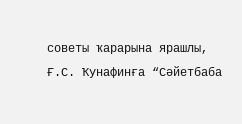советы ҡарарына ярашлы, Ғ.С. Ҡунафинға “Сәйетбаба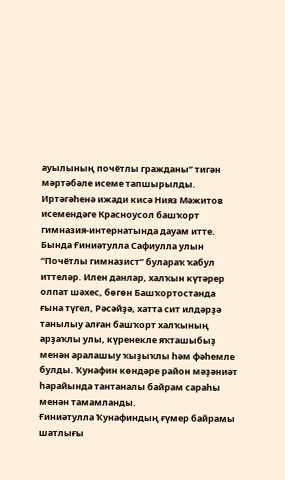ауылының почётлы гражданы” тигән мәртәбәле исеме тапшырылды.
Иртәгәһенә ижади кисә Нияз Мәжитов исемендәге Красноусол башҡорт гимназия-интернатында дауам итте. Бында Ғиниәтулла Сафиулла улын “Почётлы гимназист” булараҡ ҡабул иттеләр. Илен данлар, халҡын күтәрер олпат шәхес, бөгөн Башҡортостанда ғына түгел, Рәсәйҙә, хатта сит илдәрҙә танылыу алған башҡорт халҡының арҙаҡлы улы, күренекле яҡташыбыҙ менән аралашыу ҡыҙыҡлы һәм фәһемле булды. Ҡунафин көндәре район мәҙәниәт һарайында тантаналы байрам сараһы менән тамамланды.
Ғиниәтулла Ҡунафиндың ғүмер байрамы шатлығы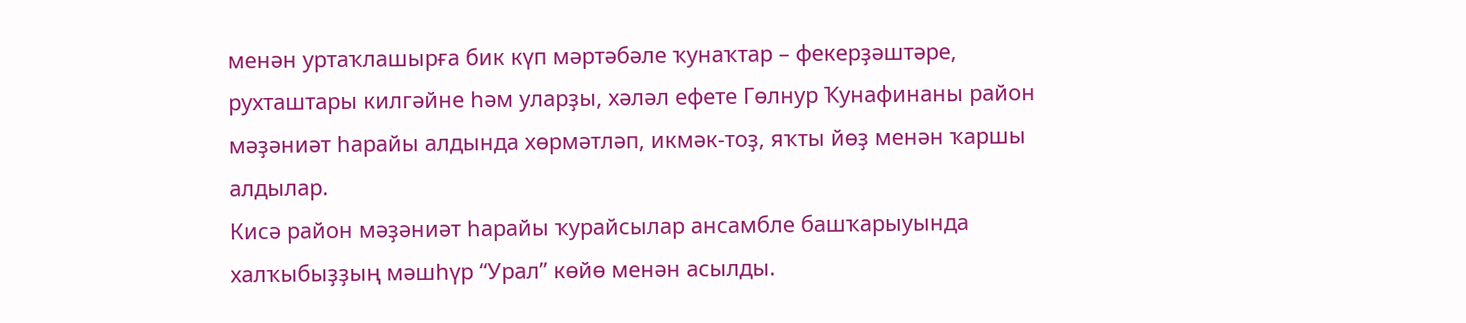менән уртаҡлашырға бик күп мәртәбәле ҡунаҡтар – фекерҙәштәре, рухташтары килгәйне һәм уларҙы, хәләл ефете Гөлнур Ҡунафинаны район мәҙәниәт һарайы алдында хөрмәтләп, икмәк-тоҙ, яҡты йөҙ менән ҡаршы алдылар.
Кисә район мәҙәниәт һарайы ҡурайсылар ансамбле башҡарыуында халҡыбыҙҙың мәшһүр “Урал” көйө менән асылды.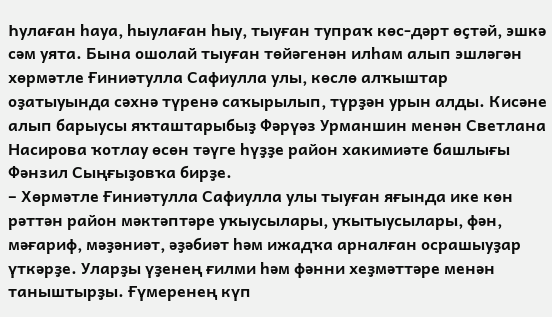Һулаған һауа, һыулаған һыу, тыуған тупраҡ көс-дәрт өҫтәй, эшкә сәм уята. Бына ошолай тыуған төйәгенән илһам алып эшләгән хөрмәтле Ғиниәтулла Сафиулла улы, көслө алҡыштар оҙатыуында сәхнә түренә саҡырылып, түрҙән урын алды. Кисәне алып барыусы яҡташтарыбыҙ Фәрүәз Урманшин менән Светлана Насирова ҡотлау өсөн тәүге һүҙҙе район хакимиәте башлығы Фәнзил Сыңғыҙовҡа бирҙе.
– Хөрмәтле Ғиниәтулла Сафиулла улы тыуған яғында ике көн рәттән район мәктәптәре уҡыусылары, уҡытыусылары, фән, мәғариф, мәҙәниәт, әҙәбиәт һәм ижадҡа арналған осрашыуҙар үткәрҙе. Уларҙы үҙенең ғилми һәм фәнни хеҙмәттәре менән таныштырҙы. Ғүмеренең күп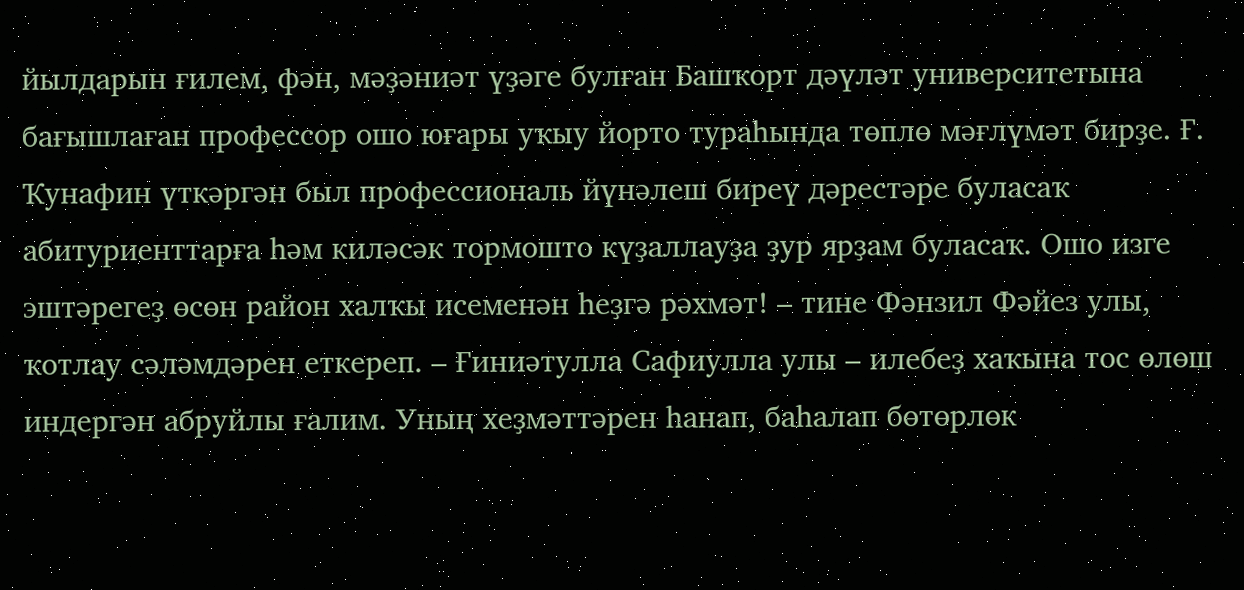йылдарын ғилем, фән, мәҙәниәт үҙәге булған Башҡорт дәүләт университетына бағышлаған профессор ошо юғары уҡыу йорто тураһында төплө мәғлүмәт бирҙе. Ғ. Ҡунафин үткәргән был профессиональ йүнәлеш биреү дәрестәре буласаҡ абитуриенттарға һәм киләсәк тормошто күҙаллауҙа ҙур ярҙам буласаҡ. Ошо изге эштәрегеҙ өсөн район халҡы исеменән һеҙгә рәхмәт! – тине Фәнзил Фәйез улы, ҡотлау сәләмдәрен еткереп. – Ғиниәтулла Сафиулла улы – илебеҙ хаҡына тос өлөш индергән абруйлы ғалим. Уның хеҙмәттәрен һанап, баһалап бөтөрлөк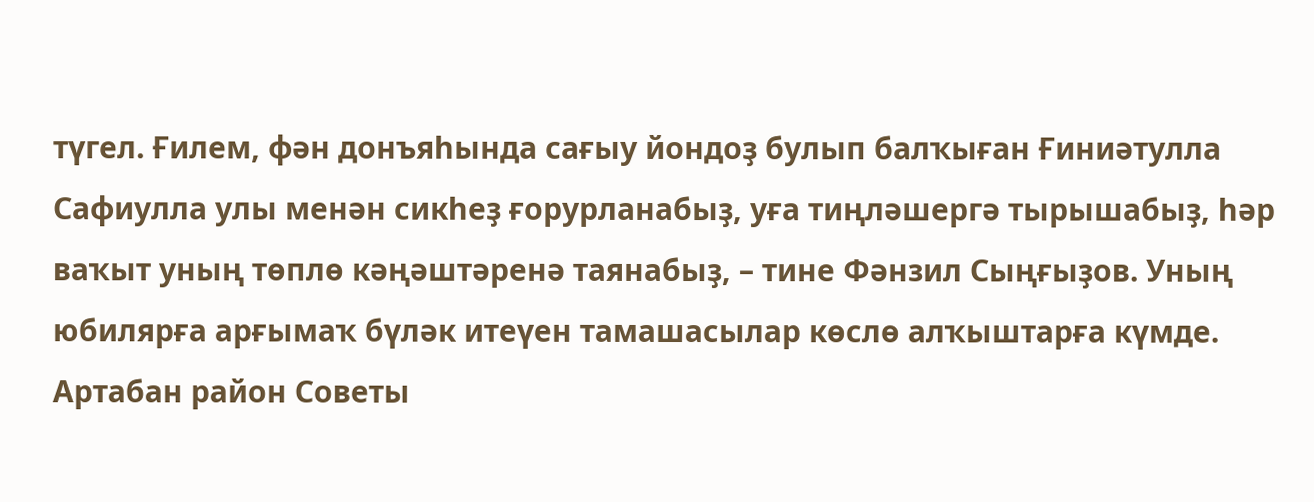түгел. Ғилем, фән донъяһында сағыу йондоҙ булып балҡыған Ғиниәтулла Сафиулла улы менән сикһеҙ ғорурланабыҙ, уға тиңләшергә тырышабыҙ, һәр ваҡыт уның төплө кәңәштәренә таянабыҙ, – тине Фәнзил Сыңғыҙов. Уның юбилярға арғымаҡ бүләк итеүен тамашасылар көслө алҡыштарға күмде.
Артабан район Советы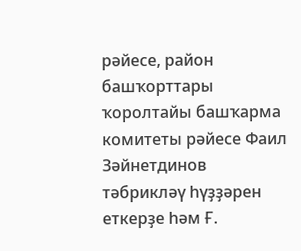рәйесе, район башҡорттары ҡоролтайы башҡарма комитеты рәйесе Фаил Зәйнетдинов тәбрикләү һүҙҙәрен еткерҙе һәм Ғ.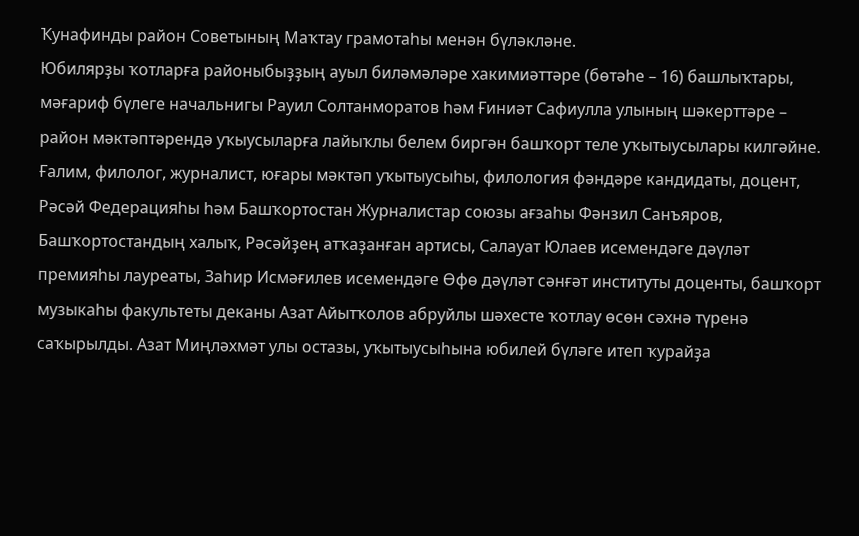Ҡунафинды район Советының Маҡтау грамотаһы менән бүләкләне.
Юбилярҙы ҡотларға районыбыҙҙың ауыл биләмәләре хакимиәттәре (бөтәһе – 16) башлыҡтары, мәғариф бүлеге начальнигы Рауил Солтанморатов һәм Ғиниәт Сафиулла улының шәкерттәре – район мәктәптәрендә уҡыусыларға лайыҡлы белем биргән башҡорт теле уҡытыусылары килгәйне. Ғалим, филолог, журналист, юғары мәктәп уҡытыусыһы, филология фәндәре кандидаты, доцент, Рәсәй Федерацияһы һәм Башҡортостан Журналистар союзы ағзаһы Фәнзил Санъяров, Башҡортостандың халыҡ, Рәсәйҙең атҡаҙанған артисы, Салауат Юлаев исемендәге дәүләт премияһы лауреаты, Заһир Исмәғилев исемендәге Өфө дәүләт сәнғәт институты доценты, башҡорт музыкаһы факультеты деканы Азат Айытҡолов абруйлы шәхесте ҡотлау өсөн сәхнә түренә саҡырылды. Азат Миңләхмәт улы остазы, уҡытыусыһына юбилей бүләге итеп ҡурайҙа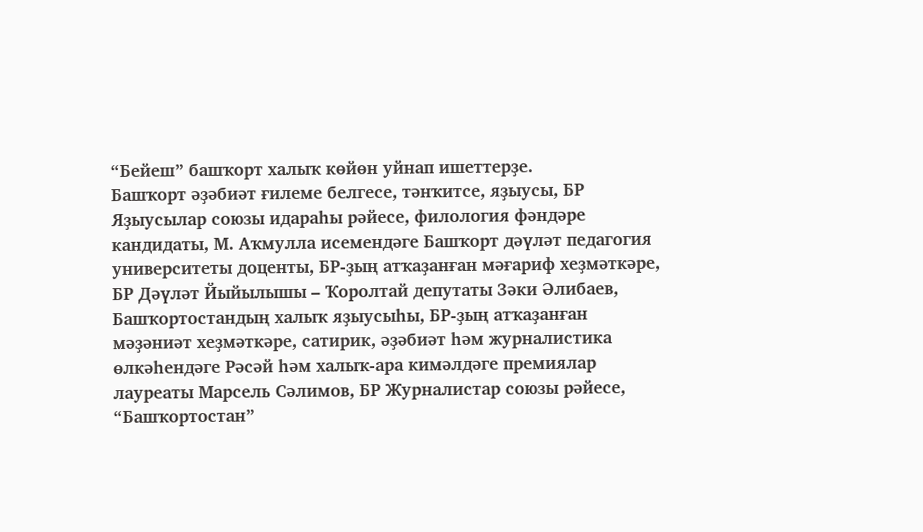“Бейеш” башҡорт халыҡ көйөн уйнап ишеттерҙе.
Башҡорт әҙәбиәт ғилеме белгесе, тәнҡитсе, яҙыусы, БР Яҙыусылар союзы идараһы рәйесе, филология фәндәре кандидаты, М. Аҡмулла исемендәге Башҡорт дәүләт педагогия университеты доценты, БР-ҙың атҡаҙанған мәғариф хеҙмәткәре, БР Дәүләт Йыйылышы – Ҡоролтай депутаты Зәки Әлибаев, Башҡортостандың халыҡ яҙыусыһы, БР-ҙың атҡаҙанған мәҙәниәт хеҙмәткәре, сатирик, әҙәбиәт һәм журналистика өлкәһендәге Рәсәй һәм халыҡ-ара кимәлдәге премиялар лауреаты Марсель Сәлимов, БР Журналистар союзы рәйесе, “Башҡортостан”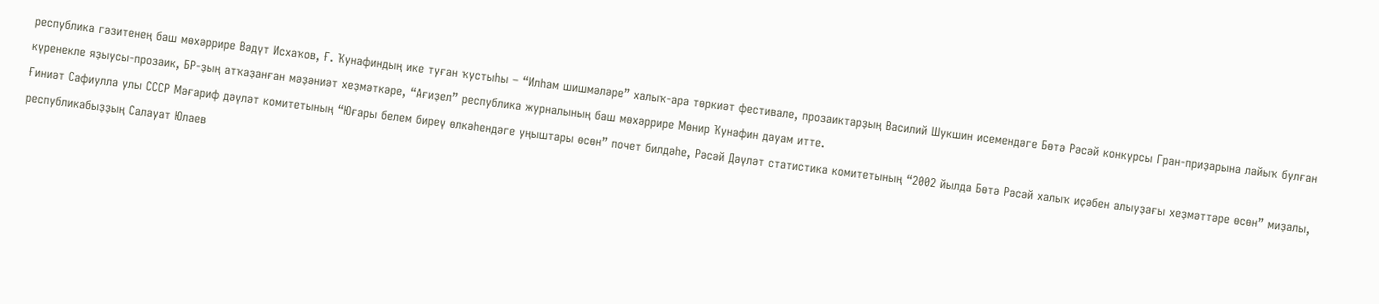республика гәзитенең баш мөхәррире Вәдүт Исхаҡов, Ғ. Ҡунафиндың ике туған ҡустыһы – “Илһам шишмәләре” халыҡ-ара төркиәт фестивале, прозаиктарҙың Василий Шукшин исемендәге Бөтә Рәсәй конкурсы Гран-приҙарына лайыҡ булған күренекле яҙыусы-прозаик, БР-ҙың атҡаҙанған мәҙәниәт хеҙмәткәре, “Ағиҙел” республика журналының баш мөхәррире Мөнир Ҡунафин дауам итте.
Ғиниәт Сафиулла улы СССР Мәғариф дәүләт комитетының “Юғары белем биреү өлкәһендәге уңыштары өсөн” почет билдәһе, Рәсәй Дәүләт статистика комитетының “2002 йылда Бөтә Рәсәй халыҡ иҫәбен алыуҙағы хеҙмәттәре өсөн” миҙалы, республикабыҙҙың Салауат Юлаев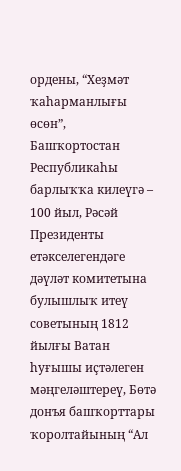ордены, “Хеҙмәт ҡаһарманлығы өсөн”, Башҡортостан Республикаһы барлыҡҡа килеүгә – 100 йыл, Рәсәй Президенты етәкселегендәге дәүләт комитетына булышлыҡ итеү советының 1812 йылғы Ватан һуғышы иҫтәлеген мәңгеләштереү, Бөтә донъя башҡорттары ҡоролтайының “Ал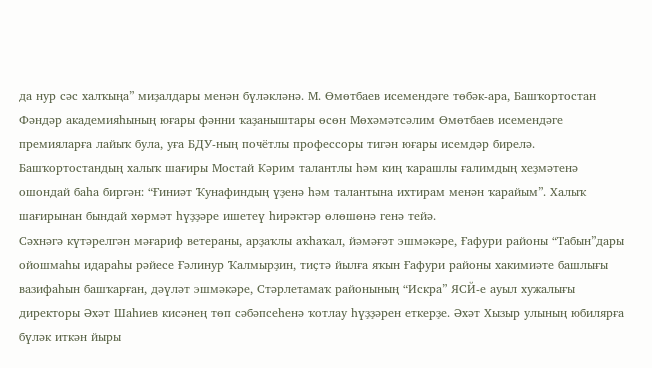да нур сәс халҡыңа” миҙалдары менән бүләкләнә. М. Өмөтбаев исемендәге төбәк-ара, Башҡортостан Фәндәр академияһының юғары фәнни ҡаҙаныштары өсөн Мөхәмәтсәлим Өмөтбаев исемендәге премияларға лайыҡ була, уға БДУ-ның почётлы профессоры тигән юғары исемдәр бирелә.
Башҡортостандың халыҡ шағиры Мостай Кәрим талантлы һәм киң ҡарашлы ғалимдың хеҙмәтенә ошондай баһа биргән: “Ғиниәт Ҡунафиндың үҙенә һәм талантына ихтирам менән ҡарайым”. Халыҡ шағирынан бындай хөрмәт һүҙҙәре ишетеү һирәктәр өлөшөнә генә тейә.
Сәхнәгә күтәрелгән мәғариф ветераны, арҙаҡлы аҡһаҡал, йәмәғәт эшмәкәре, Ғафури районы “Табын”дары ойошмаһы идараһы рәйесе Ғәлинур Ҡалмырҙин, тиҫтә йылға яҡын Ғафури районы хакимиәте башлығы вазифаһын башҡарған, дәүләт эшмәкәре, Стәрлетамаҡ районының “Искра” ЯСЙ-е ауыл хужалығы директоры Әхәт Шаһиев кисәнең төп сәбәпсеһенә ҡотлау һүҙҙәрен еткерҙе. Әхәт Хызыр улының юбилярға бүләк иткән йыры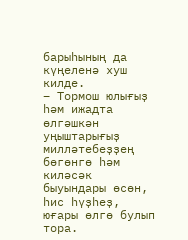барыһының да күңеленә хуш килде.
– Тормош юлығыҙ һәм ижадта өлгәшкән уңыштарығыҙ милләтебеҙҙең бөгөнгө һәм киләсәк быуындары өсөн, һис һүҙһеҙ, юғары өлгө булып тора.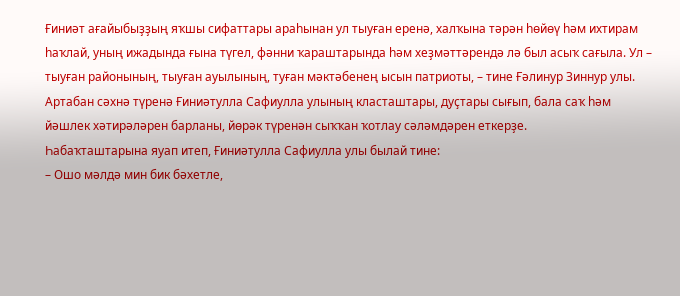Ғиниәт ағайыбыҙҙың яҡшы сифаттары араһынан ул тыуған еренә, халҡына тәрән һөйөү һәм ихтирам һаҡлай, уның ижадында ғына түгел, фәнни ҡараштарында һәм хеҙмәттәрендә лә был асыҡ сағыла. Ул – тыуған районының, тыуған ауылының, туған мәктәбенең ысын патриоты, – тине Ғәлинур Зиннур улы.
Артабан сәхнә түренә Ғиниәтулла Сафиулла улының класташтары, дуҫтары сығып, бала саҡ һәм йәшлек хәтирәләрен барланы, йөрәк түренән сыҡҡан ҡотлау сәләмдәрен еткерҙе.
Һабаҡташтарына яуап итеп, Ғиниәтулла Сафиулла улы былай тине:
– Ошо мәлдә мин бик бәхетле,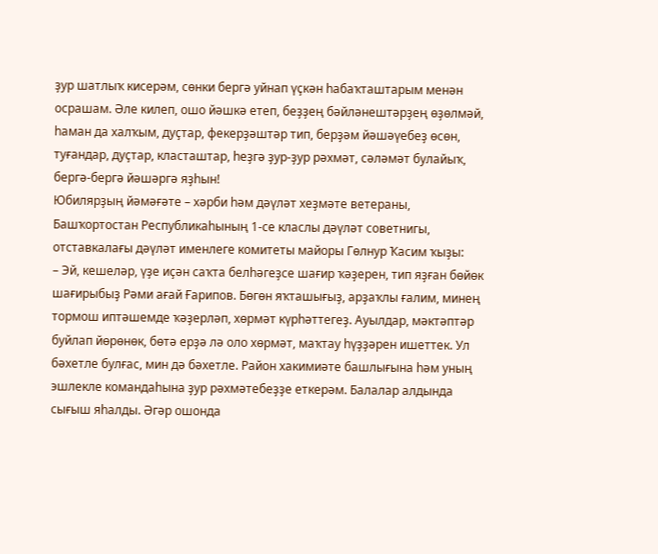ҙур шатлыҡ кисерәм, сөнки бергә уйнап үҫкән һабаҡташтарым менән осрашам. Әле килеп, ошо йәшкә етеп, беҙҙең бәйләнештәрҙең өҙөлмәй, һаман да халҡым, дуҫтар, фекерҙәштәр тип, берҙәм йәшәүебеҙ өсөн, туғандар, дуҫтар, класташтар, һеҙгә ҙур-ҙур рәхмәт, сәләмәт булайыҡ, бергә-бергә йәшәргә яҙһын!
Юбилярҙың йәмәғәте – хәрби һәм дәүләт хеҙмәте ветераны, Башҡортостан Республикаһының 1-се класлы дәүләт советнигы, отставкалағы дәүләт именлеге комитеты майоры Гөлнур Ҡасим ҡыҙы:
– Эй, кешеләр, үҙе иҫән саҡта белһәгеҙсе шағир ҡәҙерен, тип яҙған бөйөк шағирыбыҙ Рәми ағай Ғарипов. Бөгөн яҡташығыҙ, арҙаҡлы ғалим, минең тормош иптәшемде ҡәҙерләп, хөрмәт күрһәттегеҙ. Ауылдар, мәктәптәр буйлап йөрөнөк, бөтә ерҙә лә оло хөрмәт, маҡтау һүҙҙәрен ишеттек. Ул бәхетле булғас, мин дә бәхетле. Район хакимиәте башлығына һәм уның эшлекле командаһына ҙур рәхмәтебеҙҙе еткерәм. Балалар алдында сығыш яһалды. Әгәр ошонда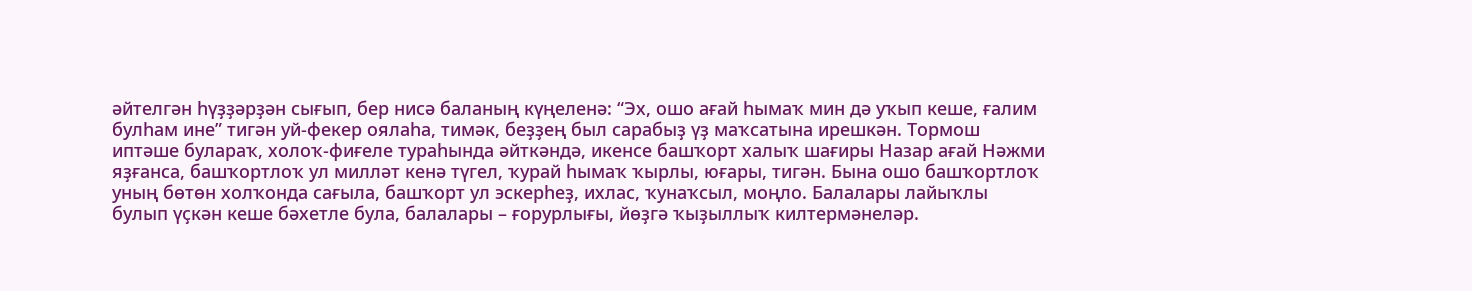әйтелгән һүҙҙәрҙән сығып, бер нисә баланың күңеленә: “Эх, ошо ағай һымаҡ мин дә уҡып кеше, ғалим булһам ине” тигән уй-фекер оялаһа, тимәк, беҙҙең был сарабыҙ үҙ маҡсатына ирешкән. Тормош иптәше булараҡ, холоҡ-фиғеле тураһында әйткәндә, икенсе башҡорт халыҡ шағиры Назар ағай Нәжми яҙғанса, башҡортлоҡ ул милләт кенә түгел, ҡурай һымаҡ ҡырлы, юғары, тигән. Бына ошо башҡортлоҡ уның бөтөн холҡонда сағыла, башҡорт ул эскерһеҙ, ихлас, ҡунаҡсыл, моңло. Балалары лайыҡлы булып үҫкән кеше бәхетле була, балалары – ғорурлығы, йөҙгә ҡыҙыллыҡ килтермәнеләр.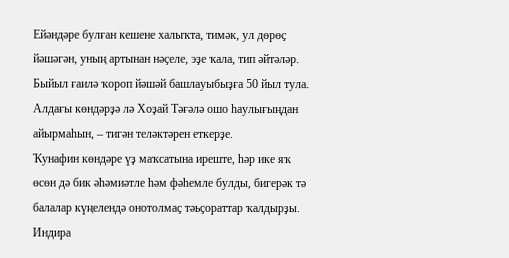Ейәндәре булған кешене халыҡта, тимәк, ул дөрөҫ йәшәгән, уның артынан нәҫеле, эҙе ҡала, тип әйтәләр. Быйыл ғаилә ҡороп йәшәй башлауыбыҙға 50 йыл тула. Алдағы көндәрҙә лә Хоҙай Тәғәлә ошо һаулығыңдан айырмаһын, – тигән теләктәрен еткерҙе.
Ҡунафин көндәре үҙ маҡсатына иреште, һәр ике яҡ өсөн дә бик әһәмиәтле һәм фәһемле булды, бигерәк тә балалар күңелендә онотолмаҫ тәьҫораттар ҡалдырҙы.
Индира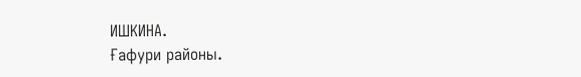ИШКИНА.
Ғафури районы.